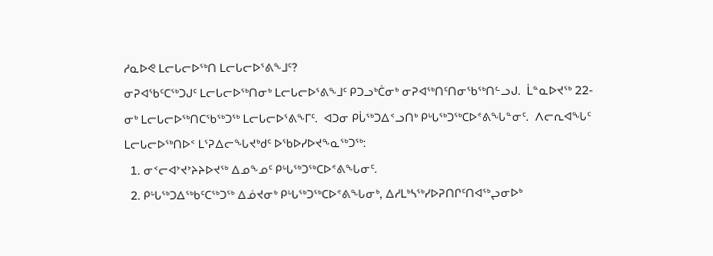ᓱᓇᐅᕙ ᒪᓕᒐᓕᐅᖅᑎ ᒪᓕᒐᓕᐅᕐᕕᖕᒧᑦ?
ᓂᕈᐊᖃᑦᑕᖅᑐᒍᑦ ᒪᓕᒐᓕᐅᖅᑎᓂᒃ ᒪᓕᒐᓕᐅᕐᕕᖕᒧᑦ ᑭᑐᓗᒃᑖᓂᒃ ᓂᕈᐊᖅᑎᑦᑎᓂᖃᖅᑎᓪᓗᒍ.  ᒫᓐᓇᐅᔪᖅ 22-ᓂᒃ ᒪᓕᒐᓕᐅᖅᑎᑕᖃᖅᑐᖅ ᒪᓕᒐᓕᐅᕐᕕᖕᒥᑦ.  ᐊᑐᓂ ᑭᒑᖅᑐᐃᑉᓗᑎᒃ ᑭᒡᒐᖅᑐᖅᑕᐅᕝᕕᖓᓐᓂᑦ.  ᐱᓕᕆᐊᖓᑦ ᒪᓕᒐᓕᐅᖅᑎᐅᑉ ᒪᕐᕈᐃᓕᖓᔪᒃᑯᑦ ᐅᖃᐅᓯᐅᔪᖕᓇᖅᑐᖅ:
  1. ᓂᑉᓕᐊᔾᔪᔾᔨᔨᐅᔪᖅ ᐃᓄᖕᓄᑦ ᑭᒡᒐᖅᑐᖅᑕᐅᕝᕕᖓᓂᑦ.
  2. ᑭᒡᒐᖅᑐᐃᖅᑲᑦᑕᖅᑐᖅ ᐃᓅᔪᓂᒃ ᑭᒡᒐᖅᑐᖅᑕᐅᕝᕕᖓᓂᒃ, ᐃᓱᒪᒃᓴᖅᓯᐅᕈᑎᒋᑦᑎᐊᖅᖢᓂᐅᒃ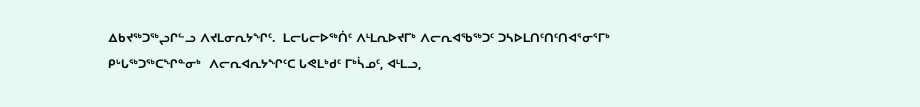ᐃᑲᔪᖅᑐᖅᖢᒋᓪᓗ ᐱᔪᒪᓂᕆᔭᖏᑦ.  ᒪᓕᒐᓕᐅᖅᑏᑦ ᐱᒻᒪᕆᐅᔪᒥᒃ ᐱᓕᕆᐊᖃᖅᑐᑦ ᑐᓴᐅᒪᑎᑦᑎᑦᑎᐊᕐᓂᕐᒥᒃ ᑭᒡᒐᖅᑐᖅᑕᖏᓐᓂᒃ  ᐱᓕᕆᐊᕆᔭᖏᑦᑕ ᒐᕙᒪᒃᑯᑦ ᒥᒃᓵᓄᑦ, ᐊᒻᒪᓗ,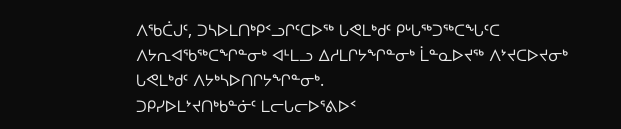ᐱᖃᑖᒍᑦ, ᑐᓴᐅᒪᑎᒃᑭᑉᓗᒋᑦᑕᐅᖅ ᒐᕙᒪᒃᑯᑦ ᑭᒡᒐᖅᑐᖅᑕᖓᑦᑕ ᐱᔭᕆᐊᖃᖅᑕᖏᓐᓂᒃ ᐊᒻᒪᓗ ᐃᓱᒪᒋᔭᖏᓐᓂᒃ ᒫᓐᓇᐅᔪᖅ ᐱᔾᔪᑕᐅᔪᓂᒃ ᒐᕙᒪᒃᑯᑦ ᐱᔭᒃᓴᐅᑎᒋᔭᖏᓐᓂᒃ.
ᑐᑭᓯᐅᒪᔾᔪᑎᒃᑲᓐᓃᑦ ᒪᓕᒐᓕᐅᕐᕕᐅᑉ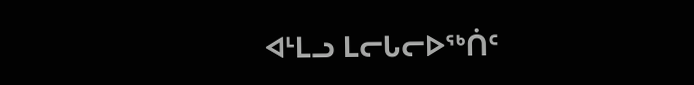ᐊᒻᒪᓗ ᒪᓕᒐᓕᐅᖅᑏᑦ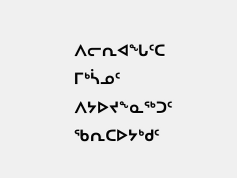ᐱᓕᕆᐊᖓᑦᑕ ᒥᒃᓵᓄᑦ ᐱᔭᐅᔪᖕᓇᖅᑐᑦ ᖃᕆᑕᐅᔭᒃᑯᑦ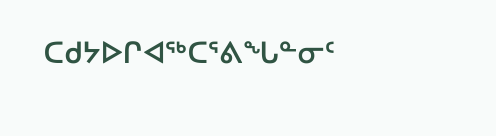ᑕᑯᔭᐅᒋᐊᖅᑕᕐᕕᖓᓐᓂᑦ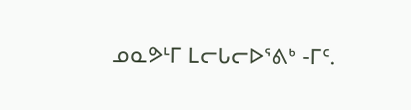ᓄᓇᕗᒻᒥ ᒪᓕᒐᓕᐅᕐᕕᒃ -ᒥᑦ.